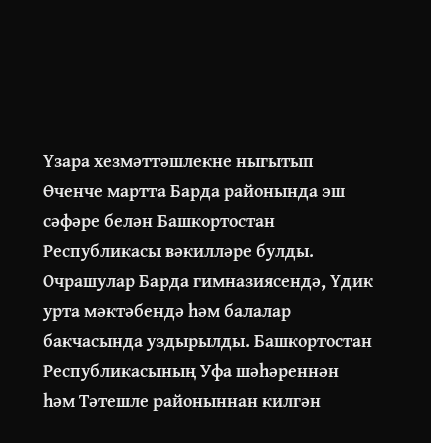Үзара хезмәттәшлекне ныгытып
Өченче мартта Барда районында эш сәфәре белән Башкортостан Республикасы вәкилләре булды. Очрашулар Барда гимназиясендә, Үдик урта мәктәбендә hәм балалар бакчасында уздырылды. Башкортостан Республикасының Уфа шәhәреннән hәм Тәтешле районыннан килгән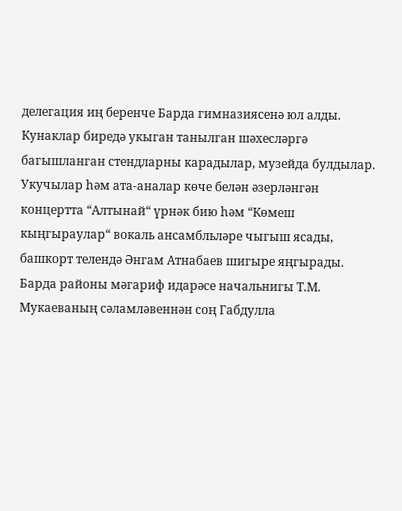делегация иң беренче Барда гимназиясенә юл алды. Кунаклар биредә укыган танылган шәхесләргә багышланган стендларны карадылар, музейда булдылар. Укучылар hәм ата-аналар көче белән әзерләнгән концертта “Алтынай“ үрнәк бию hәм “Көмеш кыңгыраулар“ вокаль ансамбльләре чыгыш ясады, башкорт телендә Әнгам Атнабаев шигыре яңгырады. Барда районы мәгариф идарәсе начальнигы Т.М. Мукаеваның сәламләвеннән соң Габдулла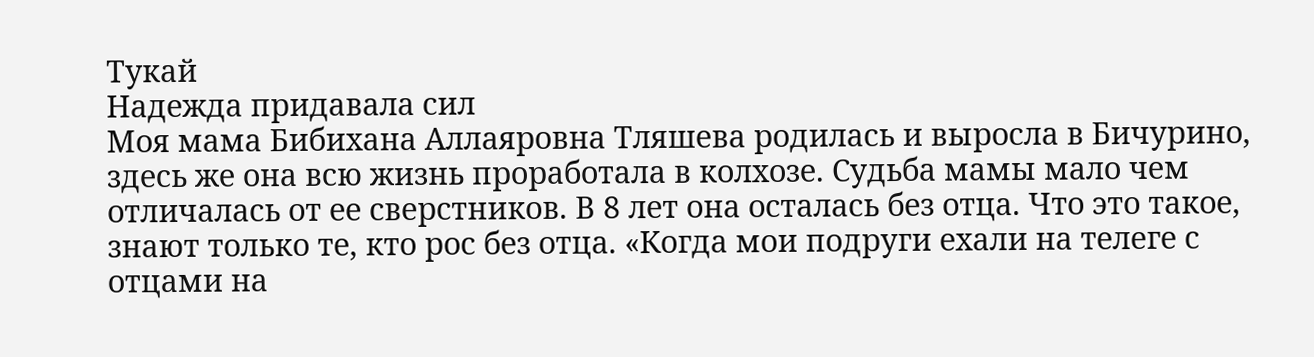Тукай
Надежда придавала сил
Моя мама Бибихана Аллаяровна Тляшева родилась и выросла в Бичурино, здесь же она всю жизнь проработала в колхозе. Судьба мамы мало чем отличалась от ее сверстников. В 8 лет она осталась без отца. Что это такое, знают только те, кто рос без отца. «Когда мои подруги ехали на телеге с отцами на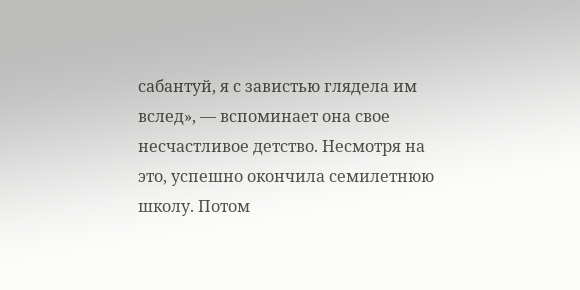сабантуй, я с завистью глядела им вслед», — вспоминает она свое несчастливое детство. Несмотря на это, успешно окончила семилетнюю школу. Потом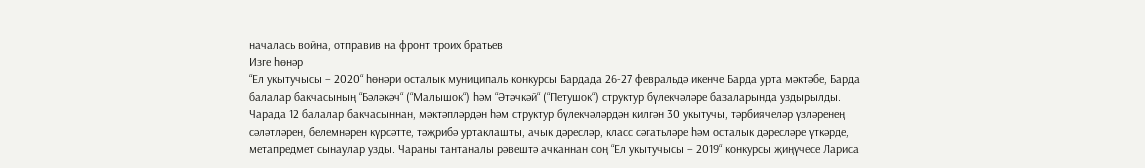началась война, отправив на фронт троих братьев
Изге hөнәр
“Ел укытучысы – 2020“ hөнәри осталык муниципаль конкурсы Бардада 26-27 февральдә икенче Барда урта мәктәбе, Барда балалар бакчасының “Бәләкәч“ (“Малышок“) hәм “Әтәчкәй“ (“Петушок“) структур бүлекчәләре базаларында уздырылды. Чарада 12 балалар бакчасыннан, мәктәпләрдән hәм структур бүлекчәләрдән килгән 30 укытучы, тәрбиячеләр үзләренең сәләтләрен, белемнәрен күрсәтте, тәҗрибә уртаклашты, ачык дәресләр, класс сәгатьләре hәм осталык дәресләре үткәрде, метапредмет сынаулар узды. Чараны тантаналы рәвештә ачканнан соң “Ел укытучысы – 2019“ конкурсы җиңүчесе Лариса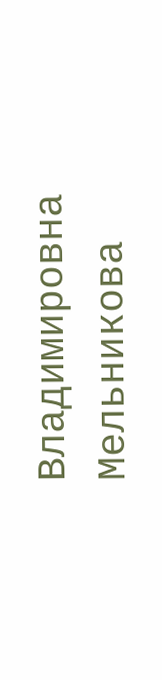Владимировна Мельникова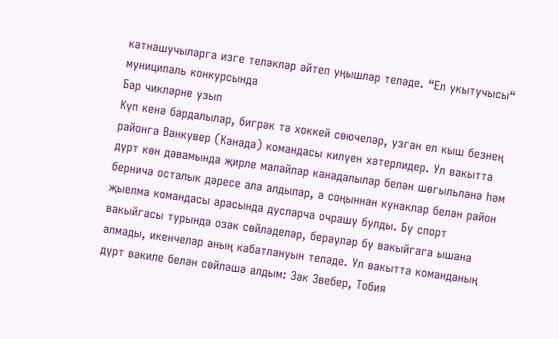катнашучыларга изге теләкләр әйтеп уңышлар теләде. “Ел укытучысы“ муниципаль конкурсында
Бар чикләрне узып
Күп кенә бардалылар, бигрәк тә хоккей сөючеләр, узган ел кыш безнең районга Ванкувер (Канада) командасы килүен хәтерлидер. Ул вакытта дүрт көн дәвамында җирле малайлар канадалылар белән шөгыльләнә hәм берничә осталык дәресе ала алдылар, ә соңыннан кунаклар белән район җыелма командасы арасында дусларча очрашу булды. Бу спорт вакыйгасы турында озак сөйләделәр, берәүләр бу вакыйгага ышана алмады, икенчеләр аның кабатлануын теләде. Ул вакытта команданың дүрт вәкиле белән сөйләшә алдым: Зак Звебер, Тобия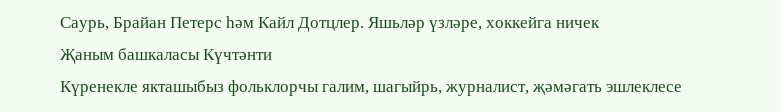Саурь, Брайан Петерс hәм Кайл Дотцлер. Яшьләр үзләре, хоккейга ничек
Җаным башкаласы Күчтәнти
Күренекле якташыбыз фольклорчы галим, шагыйрь, журналист, җәмәгать эшлеклесе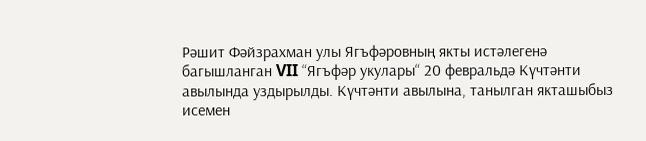Рәшит Фәйзрахман улы Ягъфәровның якты истәлегенә багышланган VII “Ягъфәр укулары“ 20 февральдә Күчтәнти авылында уздырылды. Күчтәнти авылына, танылган якташыбыз исемен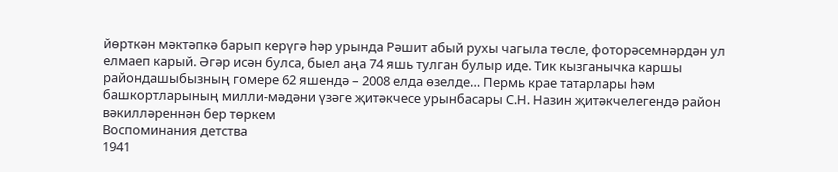йөрткән мәктәпкә барып керүгә hәр урында Рәшит абый рухы чагыла төсле, фоторәсемнәрдән ул елмаеп карый. Әгәр исән булса, быел аңа 74 яшь тулган булыр иде. Тик кызганычка каршы райондашыбызның гомере 62 яшендә – 2008 елда өзелде… Пермь крае татарлары hәм башкортларының милли-мәдәни үзәге җитәкчесе урынбасары С.Н. Назин җитәкчелегендә район вәкилләреннән бер төркем
Воспоминания детства
1941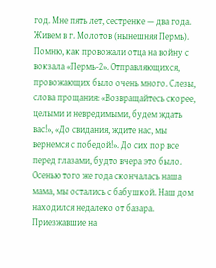год. Мне пять лет, сестренке — два года. Живем в г. Молотов (нынешняя Пермь). Помню, как провожали отца на войну с вокзала «Пермь-2». Отправляющихся, провожающих было очень много. Слезы, слова прощания: «Возвращайтесь скорее, целыми и невредимыми, будем ждать вас!», «До свидания, ждите нас, мы вернемся с победой!». До сих пор все перед глазами, будто вчера это было. Осенью того же года скончалась наша мама, мы остались с бабушкой. Наш дом находился недалеко от базара. Приезжавшие на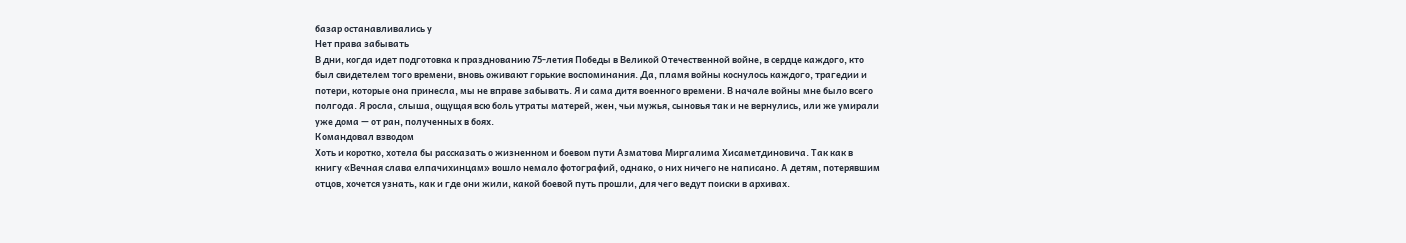базар останавливались у
Нет права забывать
В дни, когда идет подготовка к празднованию 75-летия Победы в Великой Отечественной войне, в сердце каждого, кто был свидетелем того времени, вновь оживают горькие воспоминания. Да, пламя войны коснулось каждого, трагедии и потери, которые она принесла, мы не вправе забывать. Я и сама дитя военного времени. В начале войны мне было всего полгода. Я росла, слыша, ощущая всю боль утраты матерей, жен, чьи мужья, сыновья так и не вернулись, или же умирали уже дома — от ран, полученных в боях.
Командовал взводом
Хоть и коротко, хотела бы рассказать о жизненном и боевом пути Азматова Миргалима Хисаметдиновича. Так как в книгу «Вечная слава елпачихинцам» вошло немало фотографий, однако, о них ничего не написано. А детям, потерявшим отцов, хочется узнать, как и где они жили, какой боевой путь прошли, для чего ведут поиски в архивах.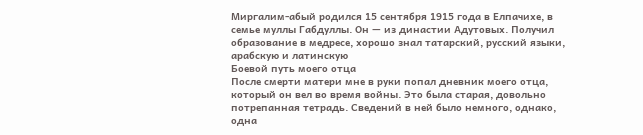Миргалим-абый родился 15 сентября 1915 года в Елпачихе, в семье муллы Габдуллы. Он — из династии Адутовых. Получил образование в медресе, хорошо знал татарский, русский языки, арабскую и латинскую
Боевой путь моего отца
После смерти матери мне в руки попал дневник моего отца, который он вел во время войны. Это была старая, довольно потрепанная тетрадь. Сведений в ней было немного, однако, одна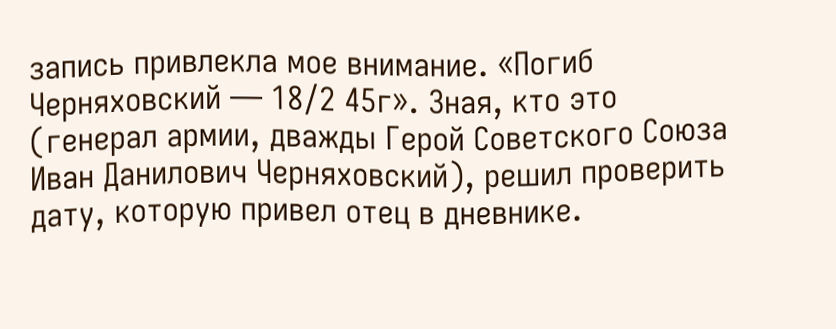запись привлекла мое внимание. «Погиб Черняховский — 18/2 45г». Зная, кто это (генерал армии, дважды Герой Советского Союза Иван Данилович Черняховский), решил проверить дату, которую привел отец в дневнике.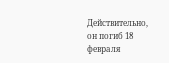Действительно, он погиб 18 февраля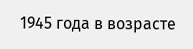1945 года в возрасте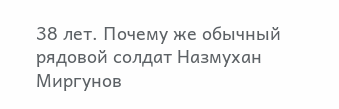38 лет. Почему же обычный рядовой солдат Назмухан Миргунов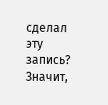сделал эту запись? Значит,